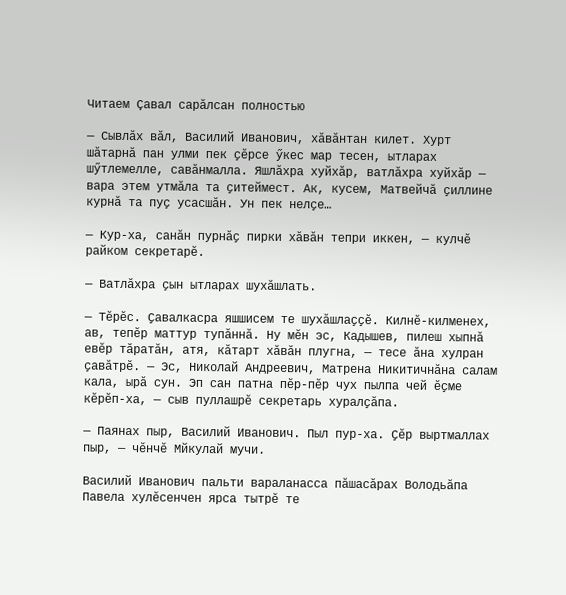Читаем Çавал сарăлсан полностью

— Сывлӑх вӑл, Василий Иванович, хӑвӑнтан килет. Хурт шӑтарнӑ пан улми пек ҫӗрсе ӳкес мар тесен, ытларах шӳтлемелле, савӑнмалла. Яшлӑхра хуйхӑр, ватлӑхра хуйхӑр — вара этем утмӑла та ҫитеймест. Ак, кусем, Матвейчӑ ҫиллине курнӑ та пуҫ усасшӑн. Ун пек нелҫе…

— Кур-ха, санӑн пурнӑҫ пирки хӑвӑн тепри иккен, — кулчӗ райком секретарӗ.

— Ватлӑхра ҫын ытларах шухӑшлать.

— Тӗрӗс. Ҫавалкасра яшшисем те шухӑшлаҫҫӗ. Килнӗ-килменех, ав, тепӗр маттур тупӑннӑ. Ну мӗн эс, Кадышев, пилеш хыпнӑ евӗр тӑратӑн, атя, кӑтарт хӑвӑн плугна, — тесе ӑна хулран ҫавӑтрӗ. — Эс, Николай Андреевич, Матрена Никитичнӑна салам кала, ырӑ сун. Эп сан патна пӗр-пӗр чух пылпа чей ӗҫме кӗрӗп-ха, — сыв пуллашрӗ секретарь хуралҫӑпа.

— Паянах пыр, Василий Иванович. Пыл пур-ха. Ҫӗр выртмаллах пыр, — чӗнчӗ Мйкулай мучи.

Василий Иванович пальти вараланасса пӑшасӑрах Володьӑпа Павела хулӗсенчен ярса тытрӗ те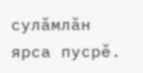сулӑмлӑн ярса пусрӗ.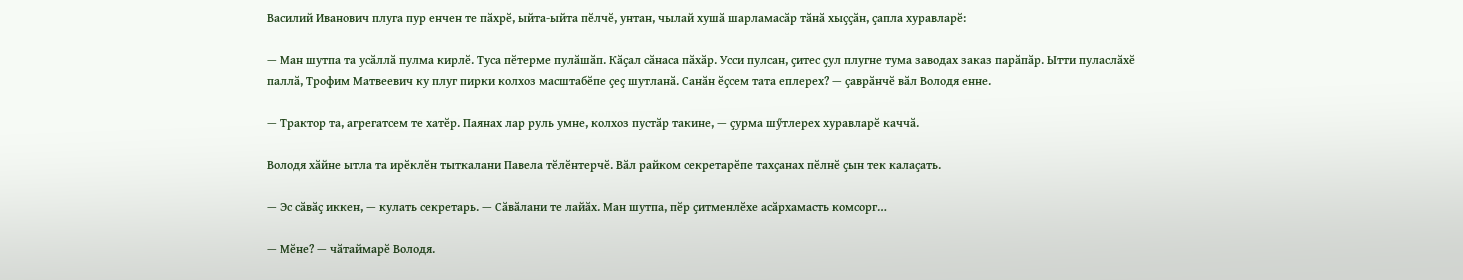Василий Иванович плуга пур енчен те пӑхрӗ, ыйта-ыйта пӗлчӗ, унтан, чылай хушӑ шарламасӑр тӑнӑ хыҫҫӑн, ҫапла хуравларӗ:

— Ман шутпа та усӑллӑ пулма кирлӗ. Туса пӗтерме пулӑшӑп. Кӑҫал сӑнаса пӑхӑр. Усси пулсан, ҫитес ҫул плугне тума заводах заказ парӑпӑр. Ытти пуласлӑхӗ паллӑ, Трофим Матвеевич ку плуг пирки колхоз масштабӗпе ҫеҫ шутланӑ. Санӑн ӗҫсем тата еплерех? — ҫаврӑнчӗ вӑл Володя енне.

— Трактор та, агрегатсем те хатӗр. Паянах лар руль умне, колхоз пустӑр такине, — ҫурма шӳтлерех хуравларӗ каччӑ.

Володя хӑйне ытла та ирӗклӗн тыткалани Павела тӗлӗнтерчӗ. Вӑл райком секретарӗпе тахҫанах пӗлнӗ ҫын тек калаҫать.

— Эс сӑвӑҫ иккен, — кулать секретарь. — Сӑвӑлани те лайӑх. Ман шутпа, пӗр ҫитменлӗхе асӑрхамасть комсорг…

— Мӗне? — чӑтаймарӗ Володя.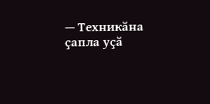— Техникӑна ҫапла уҫӑ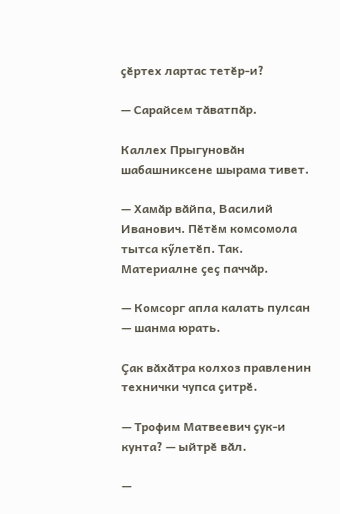ҫӗртех лартас тетӗр-и?

— Сарайсем тӑватпӑр.

Каллех Прыгуновӑн шабашниксене шырама тивет.

— Хамӑр вӑйпа, Василий Иванович. Пӗтӗм комсомола тытса кӳлетӗп. Так. Материалне ҫеҫ паччӑр.

— Комсорг апла калать пулсан — шанма юрать.

Ҫак вӑхӑтра колхоз правленин технички чупса ҫитрӗ.

— Трофим Матвеевич ҫук-и кунта? — ыйтрӗ вӑл.

—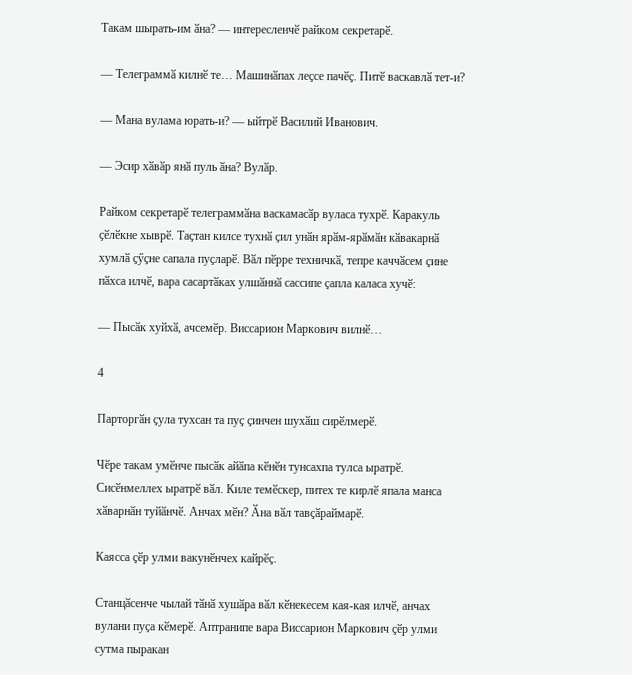Такам шырать-им ӑна? — интересленчӗ райком секретарӗ.

— Телеграммӑ килнӗ те… Машинӑпах леҫсе пачӗҫ. Питӗ васкавлӑ тет-и?

— Мана вулама юрать-и? — ыйтрӗ Василий Иванович.

— Эсир хӑвӑр янӑ пуль ӑна? Вулӑр.

Райком секретарӗ телеграммӑна васкамасӑр вуласа тухрӗ. Каракуль ҫӗлӗкне хыврӗ. Таҫтан килсе тухнӑ ҫил унӑн ярӑм-ярӑмӑн кӑвакарнӑ хумлӑ ҫӳҫне сапала пуҫларӗ. Вӑл пӗрре техничкӑ, тепре каччӑсем ҫине пӑхса илчӗ, вара сасартӑках улшӑннӑ сассипе ҫапла каласа хучӗ:

— Пысӑк хуйхӑ, ачсемӗр. Виссарион Маркович вилнӗ…

4

Парторгӑн ҫула тухсан та пуҫ ҫинчен шухӑш сирӗлмерӗ.

Чӗре такам умӗнче пысӑк айӑпа кӗнӗн тунсахпа тулса ыратрӗ. Сисӗнмеллех ыратрӗ вӑл. Киле темӗскер, питех те кирлӗ япала манса хӑварнӑн туйӑнчӗ. Анчах мӗн? Ӑна вӑл тавҫӑраймарӗ.

Каясса ҫӗр улми вакунӗнчех кайрӗҫ.

Станцӑсенче чылай тӑнӑ хушӑра вӑл кӗнекесем кая-кая илчӗ, анчах вулани пуҫа кӗмерӗ. Аптранипе вара Виссарион Маркович ҫӗр улми сутма пыракан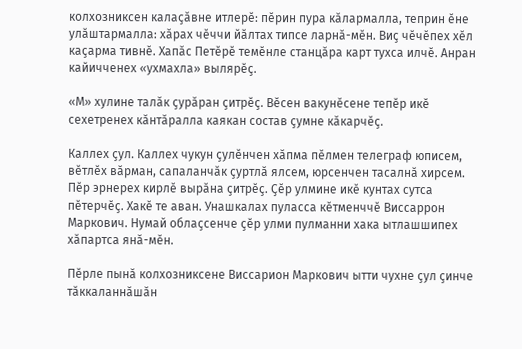колхозниксен калаҫӑвне итлерӗ: пӗрин пура кӑлармалла, теприн ӗне улӑштармалла: хӑрах чӗччи йӑлтах типсе ларнӑ-мӗн. Виҫ чӗчӗпех хӗл каҫарма тивнӗ. Хапӑс Петӗрӗ темӗнле станцӑра карт тухса илчӗ. Анран кайичченех «ухмахла» вылярӗҫ.

«М» хулине талӑк ҫурӑран ҫитрӗҫ. Вӗсен вакунӗсене тепӗр икӗ сехетренех кӑнтӑралла каякан состав ҫумне кӑкарчӗҫ.

Каллех ҫул. Каллех чукун ҫулӗнчен хӑпма пӗлмен телеграф юписем, вӗтлӗх вӑрман, сапаланчӑк ҫуртлӑ ялсем, юрсенчен тасалнӑ хирсем. Пӗр эрнерех кирлӗ вырӑна ҫитрӗҫ. Ҫӗр улмине икӗ кунтах сутса пӗтерчӗҫ. Хакӗ те аван. Унашкалах пуласса кӗтменччӗ Виссаррон Маркович. Нумай облаҫсенче ҫӗр улми пулманни хака ытлашшипех хӑпартса янӑ-мӗн.

Пӗрле пынӑ колхозниксене Виссарион Маркович ытти чухне ҫул ҫинче тӑккаланнӑшӑн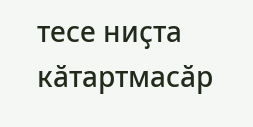тесе ниҫта кӑтартмасӑр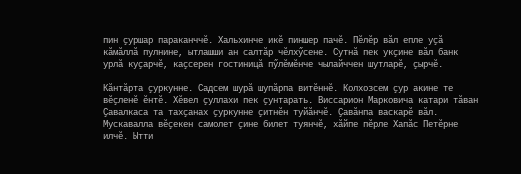пин ҫуршар параканччӗ. Хальхинче икӗ пиншер пачӗ. Пӗлӗр вӑл епле уҫӑ кӑмӑллӑ пулнине, ытлашши ан салтӑр чӗлхӳсене. Сутнӑ пек укҫине вӑл банк урлӑ куҫарчӗ, каҫсерен гостиницӑ пӳлӗмӗнче чылайччен шутларӗ, ҫырчӗ.

Кӑнтӑрта ҫуркунне. Садсем шурӑ шупӑрпа витӗннӗ. Колхозсем ҫур акине те вӗҫленӗ ӗнтӗ. Хӗвел ҫуллахи пек ҫунтарать. Виссарион Марковича катари тӑван Ҫавалкаса та тахҫанах ҫуркунне ҫитнӗн туйӑнчӗ. Ҫавӑнпа васкарӗ вӑл. Мускавалла вӗҫекен самолет ҫине билет туянчӗ, хӑйпе пӗрле Хапӑс Петӗрне илчӗ. Ытти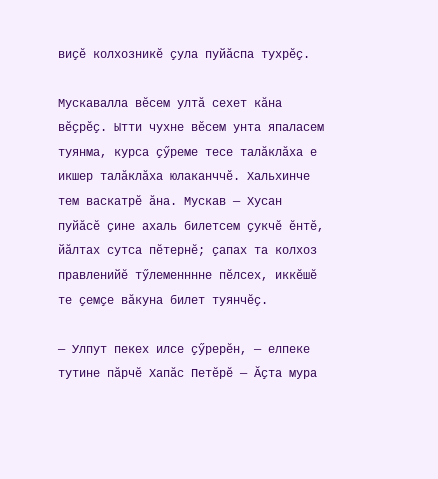виҫӗ колхозникӗ ҫула пуйӑспа тухрӗҫ.

Мускавалла вӗсем ултӑ сехет кӑна вӗҫрӗҫ. Ытти чухне вӗсем унта япаласем туянма, курса ҫӳреме тесе талӑклӑха е икшер талӑклӑха юлаканччӗ. Хальхинче тем васкатрӗ ӑна. Мускав — Хусан пуйӑсӗ ҫине ахаль билетсем ҫукчӗ ӗнтӗ, йӑлтах сутса пӗтернӗ; ҫапах та колхоз правленийӗ тӳлеменннне пӗлсех, иккӗшӗ те ҫемҫе вӑкуна билет туянчӗҫ.

— Улпут пекех илсе ҫӳрерӗн, — елпеке тутине пӑрчӗ Хапӑс Петӗрӗ — Ӑҫта мура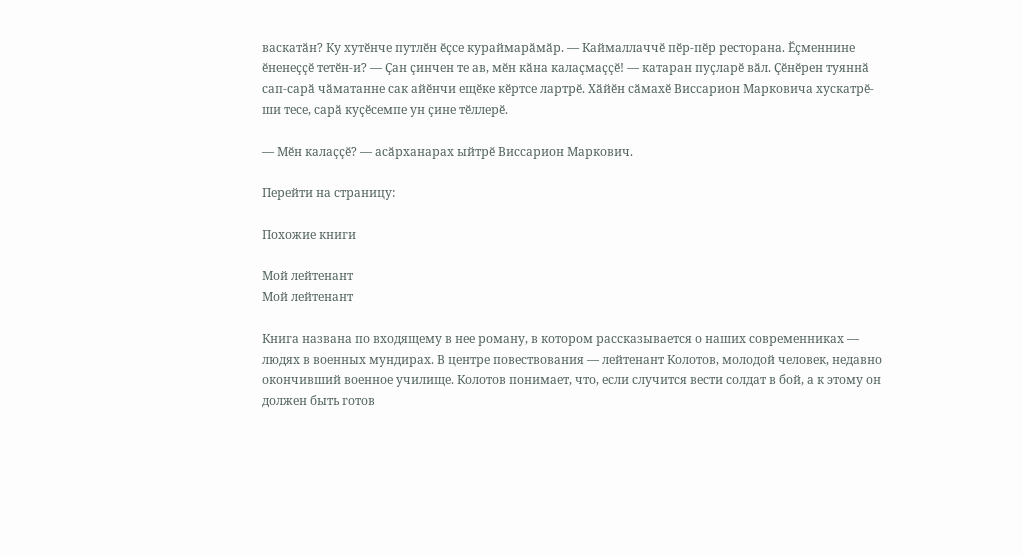васкатӑн? Ку хутӗнче путлӗн ӗҫсе кураймарӑмӑр. — Каймаллаччӗ пӗр-пӗр ресторана. Ӗҫменнине ӗненеҫҫӗ тетӗн-и? — Ҫан ҫинчен те ав, мӗн кӑна калаҫмаҫҫӗ! — катаран пуҫларӗ вӑл. Ҫӗнӗрен туяннӑ сап-сарӑ чӑматанне сак айӗнчи ещӗке кӗртсе лартрӗ. Хӑйӗн сӑмахӗ Виссарион Марковича хускатрӗ-ши тесе, сарӑ куҫӗсемпе ун ҫине тӗллерӗ.

— Мӗн калаҫҫӗ? — асӑрханарах ыйтрӗ Виссарион Маркович.

Перейти на страницу:

Похожие книги

Мой лейтенант
Мой лейтенант

Книга названа по входящему в нее роману, в котором рассказывается о наших современниках — людях в военных мундирах. В центре повествования — лейтенант Колотов, молодой человек, недавно окончивший военное училище. Колотов понимает, что, если случится вести солдат в бой, а к этому он должен быть готов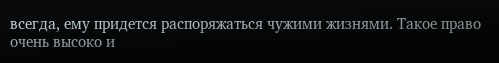всегда, ему придется распоряжаться чужими жизнями. Такое право очень высоко и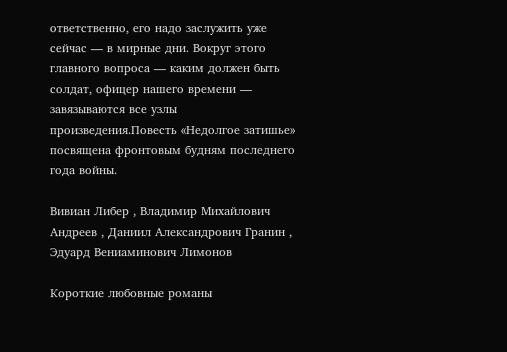ответственно, его надо заслужить уже сейчас — в мирные дни. Вокруг этого главного вопроса — каким должен быть солдат, офицер нашего времени — завязываются все узлы произведения.Повесть «Недолгое затишье» посвящена фронтовым будням последнего года войны.

Вивиан Либер , Владимир Михайлович Андреев , Даниил Александрович Гранин , Эдуард Вениаминович Лимонов

Короткие любовные романы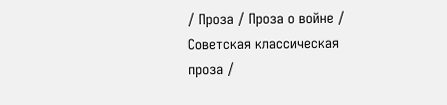/ Проза / Проза о войне / Советская классическая проза /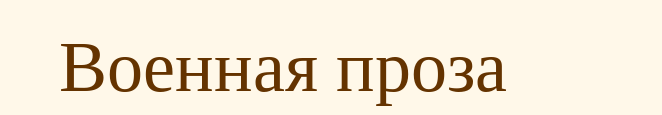Военная проза